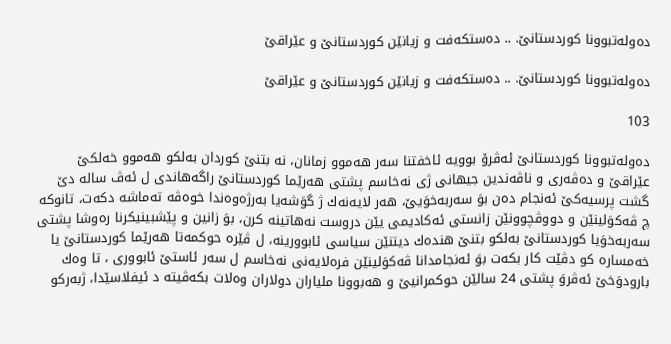ده‌وله‌تبوونا كوردستانێ. .. ده‌ستكه‌فت و زیانێن كوردستانێ و عێراقێ

ده‌وله‌تبوونا كوردستانێ. .. ده‌ستكه‌فت و زیانێن كوردستانێ و عێراقێ

103

ده‌وله‌تبوونا كوردستانێ ئه‌ڤرۆ بوویه‌ ئاخفتنا سه‌ر هه‌موو زمانان، نه‌ بتنێ كوردان به‌لكو هه‌موو خه‌لكێ عێراقێ و ده‌ڤه‌ری و ناڤه‌ندین جیهانی ژی نه‌خاسم پشتی هه‌رێما كوردستانێ راگه‌هاندی ل ئه‌ڤ ساله‌ دێ گشت پرسیه‌كێ ئه‌نجام ده‌ن بوَ سه‌ربه‌خوَیێ، هه‌ر لایه‌نه‌ك ژ گوَشه‌یا به‌رژه‌وه‌ندا خوه‌ڤه‌‌ ته‌ماشه‌ دكه‌ت، تانوكه‌ چ ڤه‌كوَلینێن و دووڤچوونێن زانستی ئه‌كادیمی یێن دروست نه‌هاتینه‌ كرن، بوَ زانین و پێشبینیكرنا ره‌وشا پشتی سه‌ربه‌خوَیا كوردستانێ به‌لكو بتنێ هنده‌ك دیتنێن سیاسی ئابوورینه‌، ل ڤێره‌ حوكمه‌تا هه‌رێما كوردستانێ یا خه‌مساره‌ كو دڤێت كار بكه‌ت بوَ ئه‌نجامدانا ڤه‌كوَلینێن فره‌لایه‌نی نه‌خاسم ل سه‌ر ئاستێ ئابووری ، تا وه‌ك بارودوَخێ ئه‌ڤروَ پشتی 24 سالێن حوكمرانیێ و هه‌بوونا ملیاران دولاران وه‌لات بكه‌ڤیته‌ د ئیفلاسێدا، ژبه‌ركو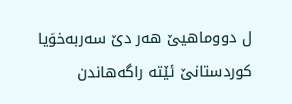ل دووماهیێ هه‌ر دێ سه‌ربه‌خوَیا كوردستانێ ئێته‌ راگه‌هاندن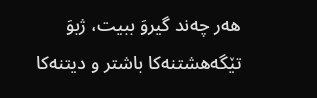هه‌ر چه‌ند گیروَ ببیت، ژبوَ تێگه‌هشتنه‌كا باشتر و دیتنه‌كا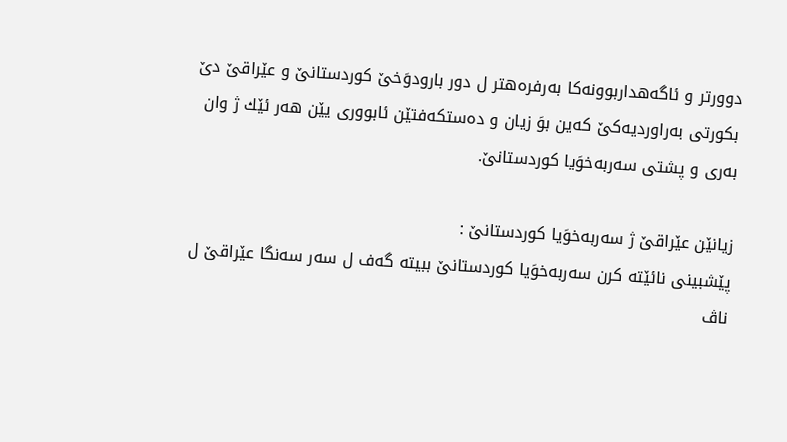دوورتر و ئاگه‌هداربوونه‌كا به‌رفره‌هتر ل دور بارودوَخێ كوردستانێ و عێراقێ دێ بكورتی به‌راوردیه‌كێ كه‌ین بوَ زیان و ده‌ستكه‌فتێن ئابووری یێن هه‌ر ئێك ژ وان به‌ری و پشتی سه‌ربه‌خوَیا كوردستانێ.

زیانێن عێراقێ ژ سه‌ربه‌خوَیا كوردستانێ :
پێشبینی نائێته‌ كرن سه‌ربه‌خوَیا كوردستانێ ببیته‌ گه‌ف ل سه‌ر سه‌نگا عێراقێ ل ناڤ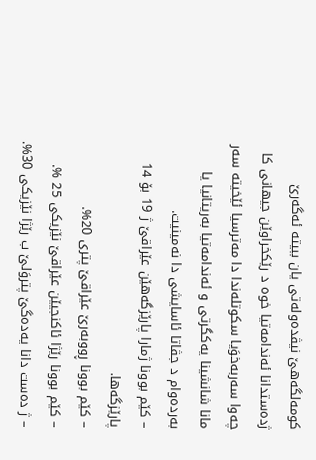كومه‌لگه‌هێ نیڤده‌وله‌تی یان ببیته‌ ئه‌گه‌رێ ژده‌ستدانا ئه‌ندامه‌تیا خوه‌ د رێكخراوێن جیهانی كا چه‌وا سه‌ربه‌خوَیا سكوتله‌ندا دا مه‌ترسیا ئێخیته‌ سه‌ر مانا شانشینا یه‌كگرتی و ئه‌ندامه‌تیا به‌ریتانیا یا به‌رده‌وام د جڤاتا ئاسایشی دا نه‌مینیت.
– كێم بوونا ژمارا پارێزگه‌هێن عێراقێ ژ 19 بۆ 14 پارێزگه‌ها.
– كێم بوونا ڕووبه‌رێ عێراقێ پتری 20%.
– كێم بوونا رێژا ئاكنجیێن عێراقێ نێزیكی 25 %.
– ژ ده‌ست دانا یه‌ده‌گێ پتروَلێ ب رێژا نێزیكی 30%.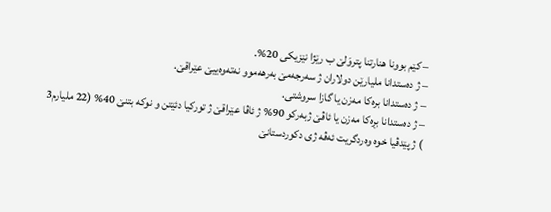– كێم بوونا هنارتنا پتروَلێ ب رێژا نێزیكی 20%.
– ژ ده‌ستدانا ملیارێن دولاران ژ سه‌رجه‌مێ به‌رهه‌موو نه‌ته‌وه‌ییێ عێراقێ.
– ژ ده‌ستدانا بره‌كا مه‌زن یا گازا سروشتی.
– ژ ده‌ستدانا بڕه‌كا مه‌زن یا ئاڤێ ژبه‌ركو 90% ژ ئاڤا عێراقێ ژ توركیا دئێتن و نوكه‌ بتنێ 40% (22 ملیارم3 ) ژ پێدڤیا خوه‌ وه‌ردگریت ئه‌ڤه‌ ژی دكوردستانێ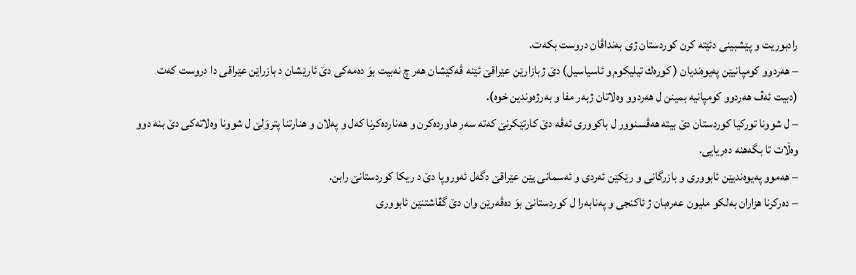رادبوریت و پێشبینی دئێته‌ كرن كوردستان ژی به‌نداڤان دروست بكه‌ت.
– هه‌ردوو كومپانیێن په‌یوه‌ندیان ( كوره‌ك تیلیكوم و ئاسیاسیل) دێ ژبازارێن عێراقێ ئێنه‌ ڤه‌كێشان هه‌ر چ نه‌بیت بوَ ده‌مه‌كی دێ ئارێشان د بازراێن عێراقی دا دروست كه‌ت (دبیت ئه‌ڤ هه‌ردوو كومپانیه‌ بمینن ل هه‌ردوو وه‌لاتان ژبه‌ر مفا و به‌رژه‌وندین خوه‌).
– ل شوونا توركیا كوردستان دێ بیته‌ هه‌ڤسنوور ل باكووری ئه‌ڤه‌ دێ كارتێكرنێ كه‌ته‌ سه‌ر هاورده‌كرن و هه‌نارده‌كرنا كه‌ل و په‌لان و هنارتنا پتروَلێ ل شوونا وه‌لاته‌كی دێ بنه‌ دوو وه‌ڵات تا بگه‌هنه‌ ده‌ریایی.
– هه‌موو په‌یوه‌ندیێن ئابووری و بازرگانی و رێكێن ئه‌ردی و ئه‌سمانی یێن عێراقێ دگه‌ل ئه‌وروپا دێ د ریكا كوردستانێ رابن.
– ده‌ركرنا هزاران به‌لكو ملیون عه‌ره‌بان ژ ئاكنجی و په‌نابه‌را ل كوردستانێ بوَ ده‌ڤه‌رێن وان دێ گڤاشتنێن ئابووری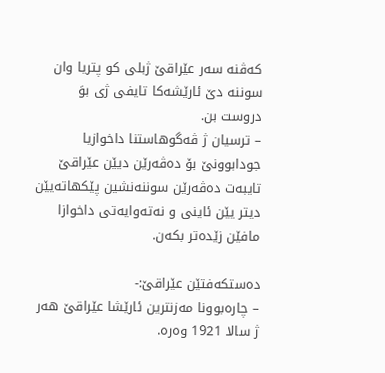كه‌ڤنه‌ سه‌ر عێراقێ ژبلی كو پتریا وان سوننه‌ دێ ئارێشه‌كا تایفی ژی بوَ دروست بن.
– ترسیان ژ ڤه‌گوهاستنا داخوازیا جودابوونێ بۆ ده‌ڤه‌رێن دیێن عێراقێ تایبه‌ت ده‌ڤه‌رێن سوننه‌نشین پێكهاته‌یێن دیتر یێن ئاینی و نه‌ته‌وایه‌تی داخوازا مافێن زێده‌تر بكه‌ن.

ده‌ستكه‌فتێن عێراقێ:-
– چاره‌بوونا مه‌زنترین ئارێشا عێراقێ هه‌ر ژ سالا 1921 وه‌ره‌.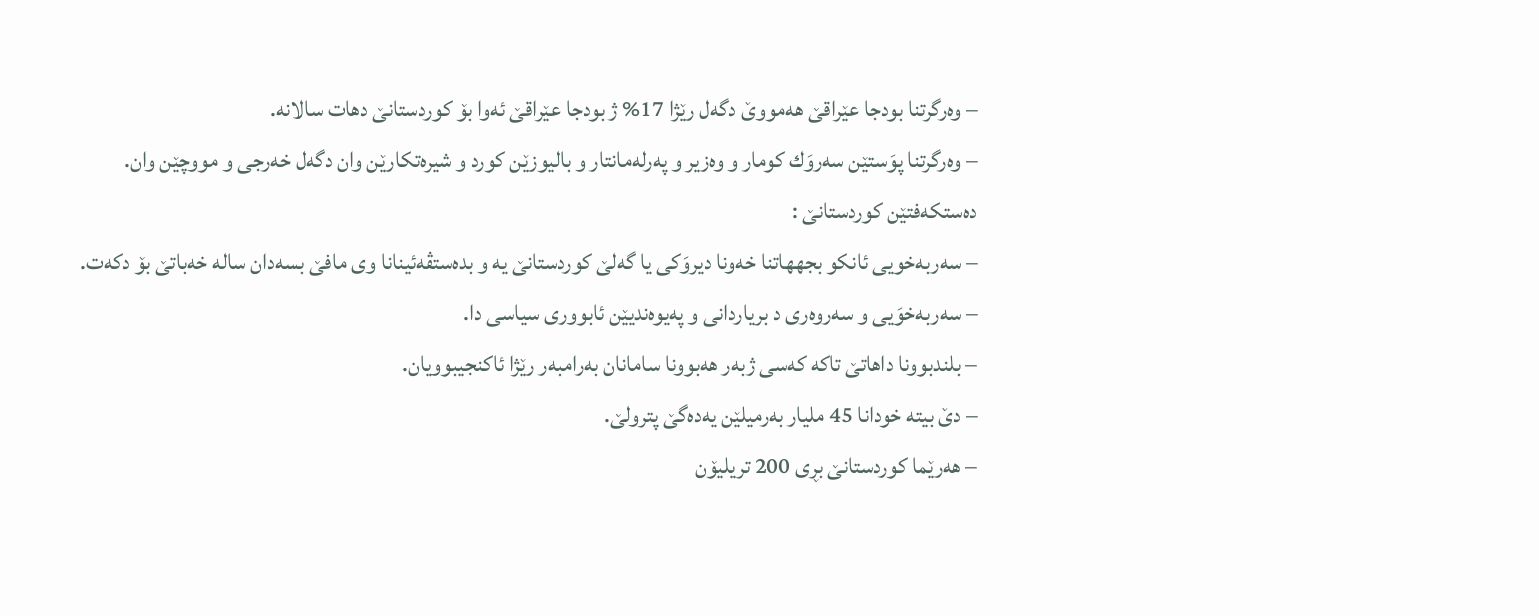– وه‌رگرتنا بودجا عێراقێ هه‌مووێ دگه‌ل رێژا 17% ژ بودجا عێراقێ ئه‌وا بۆ كوردستانێ دهات سالانه‌.
– وه‌رگرتنا پوَستێن سه‌روَك كومار و وه‌زیر و په‌رله‌مانتار و بالیوزێن كورد و شیره‌تكارێن وان دگه‌ل خه‌رجی و مووچێن وان.
ده‌ستكه‌فتێن كوردستانێ :
– سه‌ربه‌خویی ئانكو بجههاتنا خه‌ونا دیروَكی یا گه‌لێ كوردستانێ یه‌ و بده‌ستڤه‌ئینانا وی مافێ بسه‌دان ساله‌ خه‌باتێ بۆ دكه‌ت.
– سه‌ربه‌خوَیی و سه‌روه‌ری د بریاردانی و په‌یوه‌ندیێن ئابووری سیاسی دا.
– بلندبوونا داهاتێ تاكه‌ كه‌سی ژبه‌ر هه‌بوونا سامانان به‌رامبه‌ر رێژا ئاكنجیبوویان.
– دێ بیته‌ خودانا 45 ملیار به‌رمیلێن یه‌ده‌گێ پترولێ.
– هه‌رێما كوردستانێ بڕی 200 تریلیۆن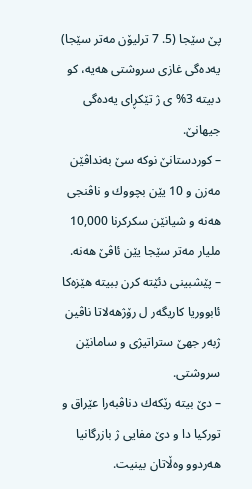پێ سێجا (5. 7 ترلیۆن مه‌تر سێجا) یه‌ده‌گی غازی سروشتی هه‌یه‌، كو دبیته‌ 3% ی ژ تێكڕای یه‌ده‌گی جیهانێ.
– كوردستانێ نوكه‌ سێ‌ به‌نداڤێن مه‌زن و 10 یێن بچووك و ناڤنجی هه‌نه‌ و شیانێن سكركرنا 10,000 ملیار مه‌تر سێجا یێن ئاڤێ هه‌نه‌.
– پێشبینی دئێته‌ كرن ببیته‌ هێزه‌كا ئابووریا كاریگه‌ر ل رۆژهه‌لاتا ناڤین ژبه‌ر جهێ ستراتیژی و سامانێن سروشتی.
– دێ بیته‌ رێكه‌ك دناڤبه‌را عێراق و توركیا دا و دێ مفایی ژ بازرگانیا هه‌ردوو وه‌ڵاتان بینیت.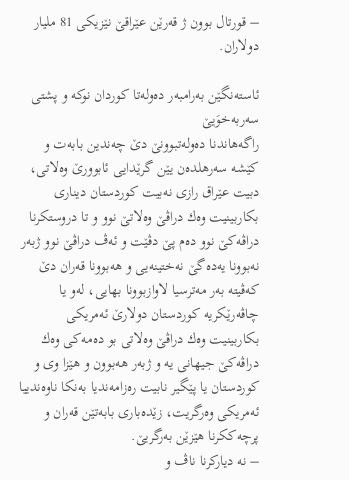– قورتال بوون ژ قه‌رێن عێراقێ نێزیكی 81 ملیار دولاران.

ئاسته‌نگێن به‌رامبه‌ر ده‌وله‌تا كوردان نوكه‌ و پشتی سه‌ربه‌خوَیێ
راگه‌هاندنا ده‌وله‌تبوونێ دێ چه‌ندین بابه‌ت و كێشه‌ سه‌رهلده‌ن یێن گرێدایی ئابوورێ وه‌لاتی، دبیت عێراق رازی نه‌بیت كوردستان دیناری بكاربینیت وه‌ك دراڤێ وه‌لاتێ نوو و تا دروستكرنا دراڤه‌كێ نوو ده‌م پێ دڤێت و ئه‌ڤ دراڤێ نوو ژبه‌ر نه‌بوونا یه‌ده‌گێ نه‌ختینه‌یی و هه‌بوونا قه‌ران دێ كه‌ڤیته‌ به‌ر مه‌ترسیا لاوازبوونا بهایی، له‌و یا چاڤه‌رێكریه‌ كوردستان دولارێ ئه‌مریكی بكاربینیت وه‌ك دراڤێ وه‌لاتی بو ده‌مه‌كی وه‌ك دراڤه‌كێ جیهانی یه‌ و ژبه‌ر هه‌بوون و هێزا وی و كوردستان یا پێگیر نابیت ره‌زامه‌ندیا به‌نكا ناوه‌ندییا ئه‌مریكی وه‌رگریت، زێده‌باری بابه‌تێن قه‌ران و پرچه‌ككرنا هێزێن به‌رگریێ.
– نه‌ دیاركرنا ناڤ و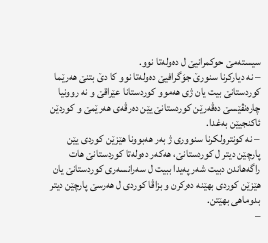سیسته‌مێ حوكمرانیێ ل ده‌وله‌تا نوو.
– نه‌ دیاركرنا سنورێ جوَگرافیێ ده‌وله‌تا نوو كا دێ بتنێ هه‌رێما كوردستانێ بیت یان ژی هه‌موو كوردستانا عێراقێ و نه‌ روونیا چاره‌نڤێسێ ده‌ڤه‌رێن كوردستانێ یێن ده‌رڤه‌ی هه‌رێمێ و كوردێن ئاكنجیێن به‌غدا.
– نه‌ كونترولكرنا سنووری ژ به‌ر هه‌بوونا هێزێن كوردی یێن پارچێن دیتر ل كوردستانێ، هه‌كه‌ر ده‌وله‌تا كوردستانێ هات راگه‌هاندن دبیت شه‌ر په‌یدا ببیت ل سه‌رانسه‌ری كوردستانێ یان هێزێن كوردی بهێنه‌ ده‌ركرن و بزاڤا كوردی ل هه‌رسێ پارچێن دیتر بدوماهی بهێتن.
–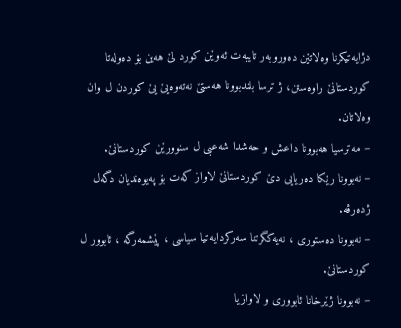دژایه‌تیكرنا وه‌لاتێن ده‌وروبه‌ر تایبه‌ت ئه‌وێن كورد لێ هه‌ین بۆ ده‌وله‌تا كوردستانێ راوه‌ستن، ژ ترسا بلندبوونا هه‌ستێ نه‌ته‌وه‌یێ یێ كوردن ل وان وه‌لاتان.
– مه‌ترسیا هه‌بوونا داعش و حه‌شدا شه‌عبی ل سنوورێن كوردستانێ.
– نه‌بوونا رێكا ده‌ریایی دێ كوردستانێ لاواز كه‌ت بۆ په‌یوه‌ندیان دگه‌ل ژده‌رڤه‌.
– نه‌بوونا ده‌ستوری ، نه‌یه‌كگرتنا سه‌ركردایه‌تیا سیاسی ، پێشمه‌رگه‌ ، ئابوور ل كوردستانێ.
– نه‌بوونا ژێرخانا ئابووری و لاوازیا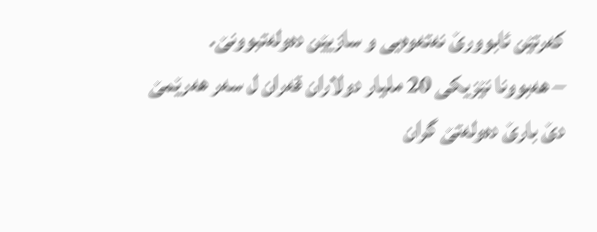كه‌رتێن ئابوورێ نه‌ته‌وه‌یی و سازیێن ده‌وله‌تبوونێ.
– هه‌بوونا نێزیكی 20 ملیار دولاران قه‌ران ل سه‌ر هه‌رێمێ دێ بارێ ده‌وله‌تێ گران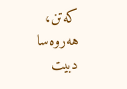كه‌تن، هه‌روه‌سا دبیت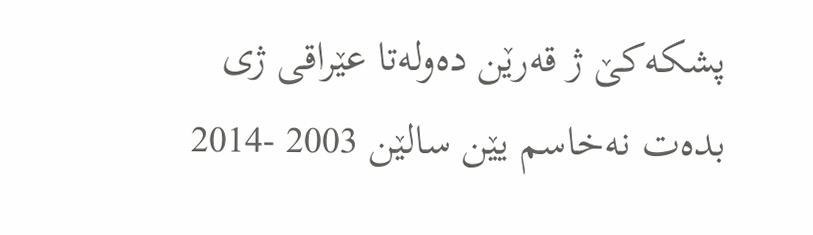پشكه‌كێ ژ قه‌رێن ده‌وله‌تا عێراقی ژی بده‌ت نه‌خاسم یێن سالێن 2003 -2014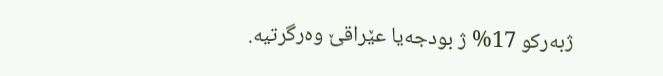ژبه‌ركو 17% ژ بودجه‌یا عێراقێ وه‌رگرتیه‌.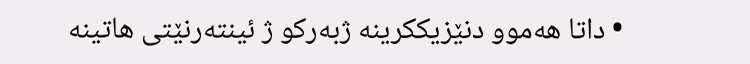• داتا هه‌موو دنێزیككرینه‌ ژبه‌ركو ژ ئینته‌رنێتی هاتینه‌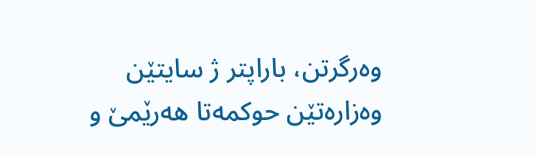وه‌رگرتن، باراپتر ژ سایتێن وه‌زاره‌تێن حوكمه‌تا هه‌رێمێ و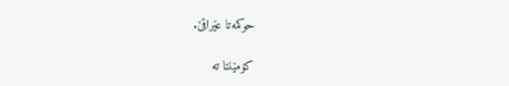حوكمه‌تا عێراقێ.

کۆمێنتا تە